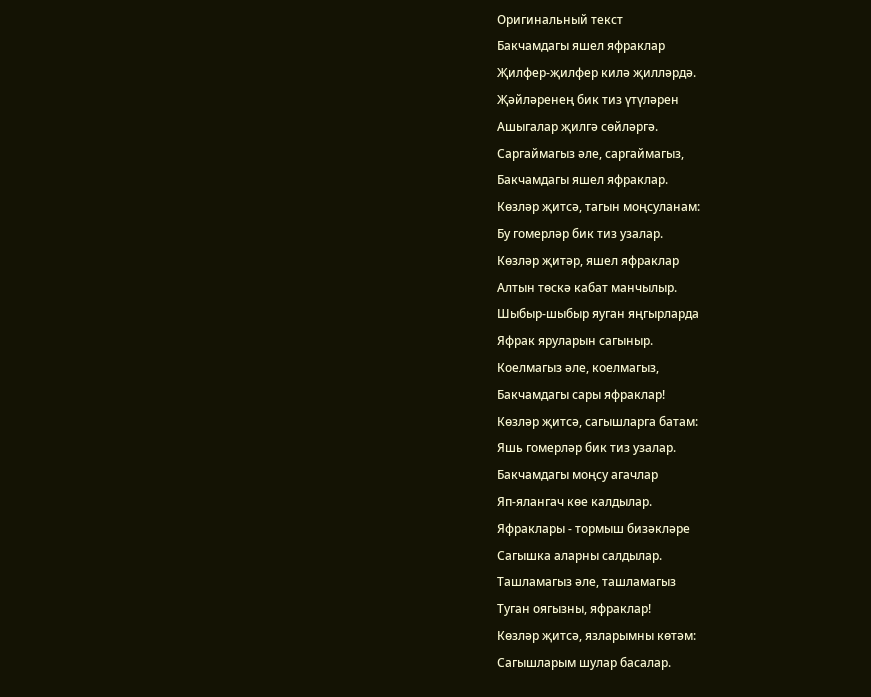Оригинальный текст
Бакчамдагы яшел яфраклар
Җилфер-җилфер килә җилләрдә.
Җәйләренең бик тиз үтүләрен
Ашыгалар җилгә сөйләргә.
Саргаймагыз әле, саргаймагыз,
Бакчамдагы яшел яфраклар.
Көзләр җитсә, тагын моңсуланам:
Бу гомерләр бик тиз узалар.
Көзләр җитәр, яшел яфраклар
Алтын төскә кабат манчылыр.
Шыбыр-шыбыр яуган яңгырларда
Яфрак яруларын сагыныр.
Коелмагыз әле, коелмагыз,
Бакчамдагы сары яфраклар!
Көзләр җитсә, сагышларга батам:
Яшь гомерләр бик тиз узалар.
Бакчамдагы моңсу агачлар
Яп-ялангач көе калдылар.
Яфраклары - тормыш бизәкләре
Сагышка аларны салдылар.
Ташламагыз әле, ташламагыз
Туган оягызны, яфраклар!
Көзләр җитсә, язларымны көтәм:
Сагышларым шулар басалар.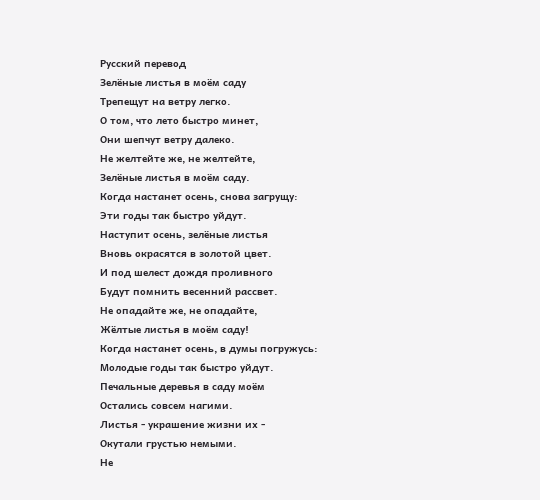Русский перевод
Зелёные листья в моём саду
Трепещут на ветру легко.
О том, что лето быстро минет,
Они шепчут ветру далеко.
Не желтейте же, не желтейте,
Зелёные листья в моём саду.
Когда настанет осень, снова загрущу:
Эти годы так быстро уйдут.
Наступит осень, зелёные листья
Вновь окрасятся в золотой цвет.
И под шелест дождя проливного
Будут помнить весенний рассвет.
Не опадайте же, не опадайте,
Жёлтые листья в моём саду!
Когда настанет осень, в думы погружусь:
Молодые годы так быстро уйдут.
Печальные деревья в саду моём
Остались совсем нагими.
Листья - украшение жизни их -
Окутали грустью немыми.
Не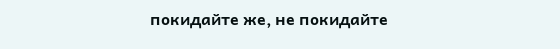покидайте же, не покидайте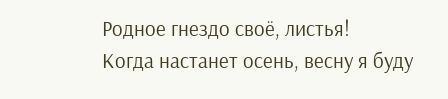Родное гнездо своё, листья!
Когда настанет осень, весну я буду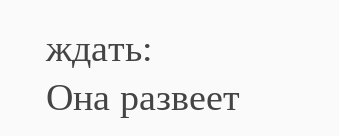ждать:
Она развеет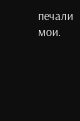печали мои.